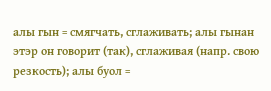алы гын = смягчать, сглаживать; алы гынан этэр он говорит (так), сглаживая (напр. свою резкость); алы буол =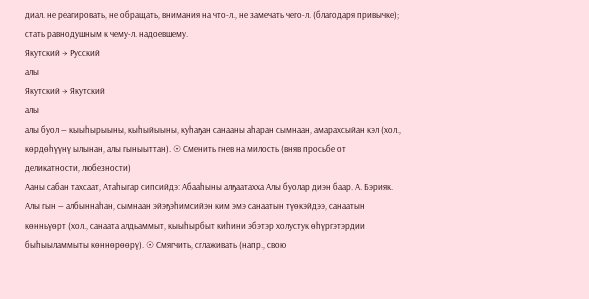диал. не реагировать, не обращать, внимания на что-л., не замечать чего-л. (благодаря привычке); стать равнодушным к чему-л. надоевшему.
Якутский → Русский
алы
Якутский → Якутский
алы
алы буол — кыыһырыыны, кыһыйыыны, куһаҕан санааны аһаран сымнаан, амарахсыйан кэл (хол., көрдөһүүнү ылынан, алы гыныыттан). ☉ Сменить гнев на милость (вняв просьбе от деликатности, любезности)
Ааны сабан тахсаат, Атаһыгар сипсийдэ: Абааһыны алҕаатахха Алы буолар диэн баар. А. Бэрияк. Алы гын — албыннаһан, сымнаан эйэҕэһимсийэн ким эмэ санаатын түөкэйдээ, санаатын көнньүөрт (хол., санаата алдьаммыт, кыыһырбыт киһини эбэтэр холустук өһүргэтэрдии быһыыламмыты көннөрөөрү). ☉ Смягчить, сглаживать (напр., свою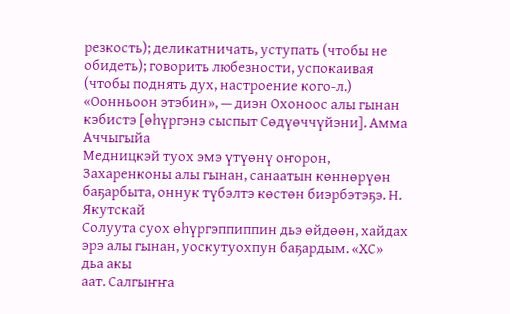резкость); деликатничать, уступать (чтобы не обидеть); говорить любезности, успокаивая (чтобы поднять дух, настроение кого-л.)
«Оонньоон этэбин», — диэн Охоноос алы гынан кэбистэ [өһүргэнэ сыспыт Сөдүөччүйэни]. Амма Аччыгыйа
Медницкэй туох эмэ үтүөнү оҥорон, Захаренконы алы гынан, санаатын көннөрүөн баҕарбыта, оннук түбэлтэ көстөн биэрбэтэҕэ. Н. Якутскай
Солуута суох өһүргэппиппин дьэ өйдөөн, хайдах эрэ алы гынан, уоскутуохпун баҕардым. «ХС»
дьа акы
аат. Салгыҥҥа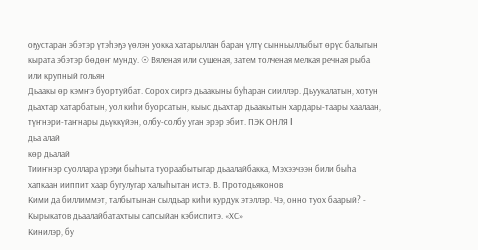оҕустаран эбэтэр үтэһэҕэ үөлэн уокка хатарыллан баран үлтү сынньыллыбыт өрүс балыгын кырата эбэтэр бөдөҥ мунду. ☉ Вяленая или сушеная, затем толченая мелкая речная рыба или крупный гольян
Дьаакы өр кэмҥэ буортуйбат. Сорох сиргэ дьаакыны буһаран сииллэр. Дьуукалатын, хотун дьахтар хатарбатын, уол киһи буорсатын, кыыс дьахтар дьаакытын хардары-таары хаалаан, түҥнэри-таҥнары дьүккүйэн, олбу-солбу уган эрэр эбит. ПЭК ОНЛЯ I
дьа алай
көр дьалай
Тииҥнэр суоллара үрэҕи быһыта туораабытыгар дьаалайбакка, Мэхээчээн били быһа хапкаан ииппит хаар бугулугар халыһытан истэ. В. Протодьяконов
Кими да биллиммэт, талбытынан сылдьар киһи курдук этэллэр. Чэ, онно туох баарый? - Кырыкатов дьаалайбатахтыы сапсыйан кэбиспитэ. «ХС»
Кинилэр, бу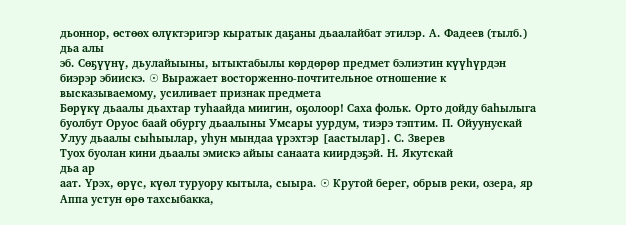дьоннор, өстөөх өлүктэригэр кыратык даҕаны дьаалайбат этилэр. А. Фадеев (тылб.)
дьа алы
эб. Сөҕүүнү, дьулайыыны, ытыктабылы көрдөрөр предмет бэлиэтин күүһүрдэн биэрэр эбиискэ. ☉ Выражает восторженно-почтительное отношение к высказываемому, усиливает признак предмета
Бөрүкү дьаалы дьахтар туһаайда миигин, оҕолоор! Саха фольк. Орто дойду баһылыга буолбут Оруос баай обургу дьаалыны Умсары уурдум, тиэрэ тэптим. П. Ойуунускай
Улуу дьаалы сыһыылар, уһун мындаа үрэхтэр [аастылар]. С. Зверев
Туох буолан кини дьаалы эмискэ айыы санаата киирдэҕэй. Н. Якутскай
дьа ар
аат. Үрэх, өрүс, күөл туруору кытыла, сыыра. ☉ Крутой берег, обрыв реки, озера, яр
Аппа устун өрө тахсыбакка,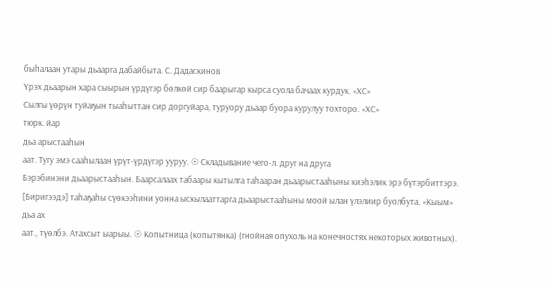быһалаан утары дьаарга дабайбыта. С. Дадаскинов
Үрэх дьаарын хара сыырын үрдүгэр бөлкөй сир баарыгар кырса суола бачаах курдук. «ХС»
Сылгы үөрүн туйаҕын тыаһыттан сир доргуйара, туруору дьаар буора курулуу тохторо. «ХС»
тюрк. йар
дьа арыстааһын
аат. Тугу эмэ сааһылаан үрүт-үрдүгэр ууруу. ☉ Складывание чего-л. друг на друга
Бэрэбинэни дьаарыстааһын. Баарсалаах табаары кытылга таһааран дьаарыстааһыны киэһэлик эрэ бүтэрбиттэрэ. [Биригээдэ] таһаҕаһы сүөкээһини уонна ыскылааттарга дьаарыстааһыны моой ылан үлэлиир буолбута. «Кыым»
дьа ах
аат., түөлбэ. Атахсыт ыарыы. ☉ Копытница (копытянка) (гнойная опухоль на конечностях некоторых животных).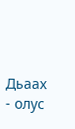Дьаах - олус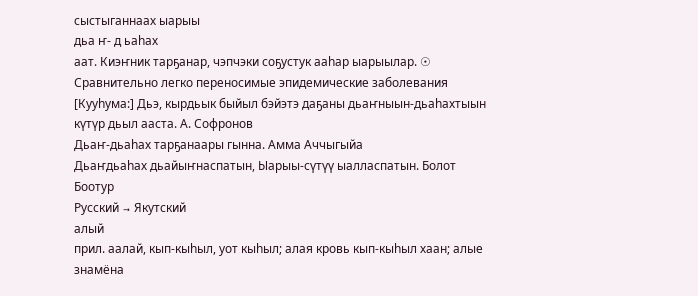сыстыганнаах ыарыы
дьа ҥ- д ьаһах
аат. Киэҥник тарҕанар, чэпчэки соҕустук ааһар ыарыылар. ☉ Сравнительно легко переносимые эпидемические заболевания
[Кууһума:] Дьэ, кырдьык быйыл бэйэтэ даҕаны дьаҥныын-дьаһахтыын күтүр дьыл ааста. А. Софронов
Дьаҥ-дьаһах тарҕанаары гынна. Амма Аччыгыйа
Дьаҥдьаһах дьайыҥнаспатын, Ыарыы-сүтүү ыалласпатын. Болот Боотур
Русский → Якутский
алый
прил. аалай, кып-кыһыл, уот кыһыл; алая кровь кып-кыһыл хаан; алые знамёна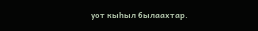уот кыһыл былаахтар.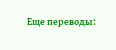Еще переводы: